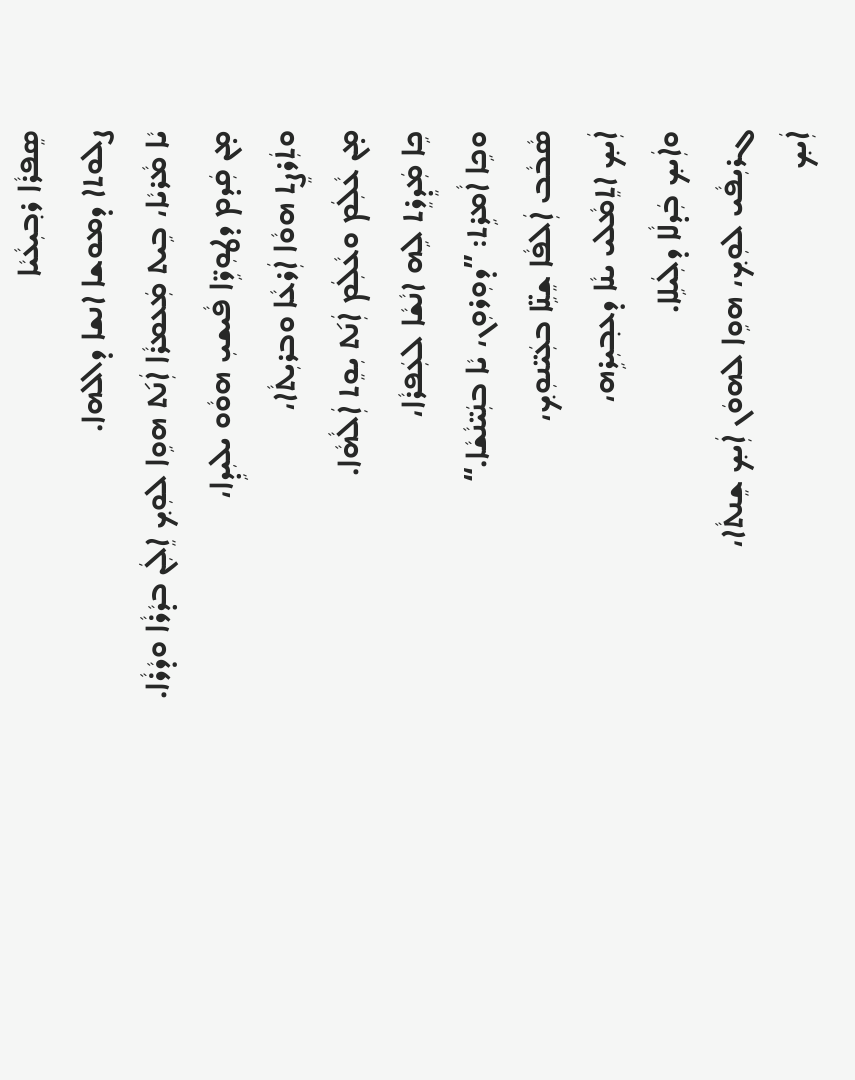ܣܸܦܪܵܐ ܪܒ݂ܝܼܥܵܝܵܐ
ܨܠܘܬ‌ܐ ܕܡܘܫܐ ܐܢܫܐ ܕܐܠܗܐ.
ܝܵܐ ܡܵܪܝܵܐ، ܒܹܝܬ ܡܲܥܡܪܵܐ ܐܲܢ݇ܬ ܗܘܹܐ ܠܘܼܟ݂ ܐܸܠܲܢ ܒܕܵܪܵܐ ܘܕܵܪܵܐ.
ܡ̣ܢ ܩܲܕܡ ܕܛܘܼܪܹ̈ܐ ܦܵܝܫܝܼ ܗܘܵܘ ܝܠܝܼܕܹܐ،
ܘܬܲܪܨܸܬ ܗܘܵܐ ܐܲܪܥܵܐ ܘܒܪܝܼܬܵ‌ܐ،
ܡ̣ܢ ܥܵܠܲܡ ܘܥܵܠܲܡ ܐܲܢ݇ܬ ܝܼܘܸܬ ܐܲܠܵܗܵܐ.
ܟܹܐ ܡܲܕܸܪܸܬ ܠܹܗ ܐܢܵܫܵܐ ܠܥܲܦܪܵܐ،
ܘܟܹܐ ܐܵܡܪܹܬ: ”ܕܘܼܪܘܼܢ، ܝܵܐ ܒܢܲܝ̈ܢܵܫܵܐ.“
ܣܵܒܵܒ ܐܲܠܦܵܐ ܫܸܢܹ̈ܐ ܒܥܲܝ̈ܢܘܼܟ݂،
ܐܲܝܟ݂ ܐܬܸܡܵܠܝ ܝܢܵܐ ܕܥܒ݂ܝܼܪܹܗ،
ܘܐܲܝܟ݂ ܒܲܕܠܵܐ ܕܠܲܝܠܹܐ.
ܓܪܝܼܦܵܝ ܠܘܼܟ݂، ܗܘܹܐ ܠܗܘܿܢ ܐܲܝܟ݂ ܫܸܢܬܵ‌ܐ،
ܐܲܝܟ݂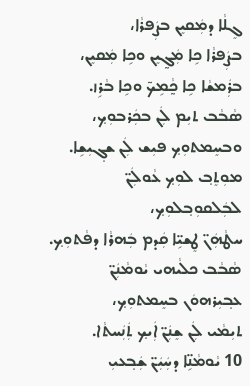ܓܸܠܵܐ ܕܡܲܩܝܸܢ ܒܨܲܦܪܵܐ،
ܒܨܲܦܪܵܐ ܟܹܐ ܡܲܓ̰ܝܸܢ ܘܟܹܐ ܡܲܩܝܸܢ،
ܒܪܲܡܫܵܐ ܟܹܐ ܟ̰ܵܡܹܟ̃ ܘܟܹܐ ܒܵܪܹܙ.
ܣܵܒܵܒ ܬܝܼܡ ܠܲܢ ܒܟܲܪܒܘܼܟ݂،
ܘܒܚܸܡܬܘܼܟ݂ ܦܝܼܫ ܠܲܢ ܫܓ݂ܝܼܫܹܐ.
ܡܘܼܬܸܒ݂ ܠܘܼܟ݂ ܥܵܘܠܲܢ̈ ܠܒܲܠܩܘܼܒ݂ܠܘܼܟ݂،
ܚܛܵܗܲܢ̈ ܛܸܫܝܹ̈ܐ ܩܲܕܡ ܒܲܗܪܵܐ ܕܦܵܬܘܼܟ݂.
ܣܵܒܵܒ ܟܠܵܝܗ‌ܝ ܝܵܘܡܵܢܲܢ̈ ܥܒ݂ܝܼܪܗܘܿܢ ܒܚܸܡܬܘܼܟ݂،
ܬܝܼܡܵܝ ܠܲܢ ܫܸܢܲܢ̈ ܐܲܝܟ݂ ܬܲܢܲܚܬܵ‌ܐ.
10 ܝܵܘܡܵܢܹ̈ܐ ܕܚܲܝܲܢ̈ ܫܲܒ݂ܥܝܼ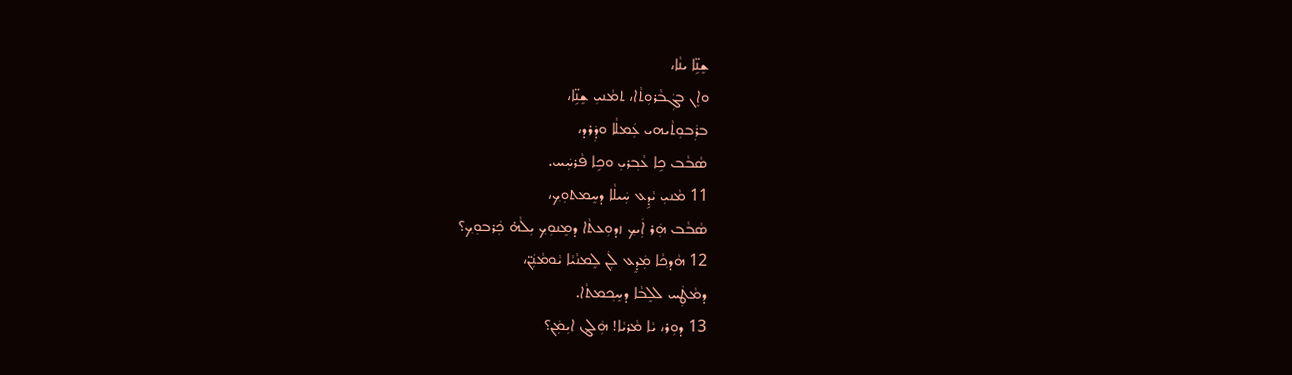ܫܸܢܹ̈ܐ ܝܢܵܐ،
ܘܐܸܢ ܒܓܲܒܵܪܘܼܬܵ‌ܐ، ܬܡܵܢܝܼ ܫܸܢܹ̈ܐ،
ܒܪܲܒܘܼܬܵܝܗ‌ܝ ܥܲܡܠܵܐ ܘܕܲܪܕ،
ܣܵܒܵܒ ܟܹܐ ܥܵܒ݂ܪܝܼ ܘܟܹܐ ܦܵܪܚܲܚ.
11 ܡܵܢܝܼ ܝܵܕܹܥ ܚܲܝܠܵܐ ܕܚܸܡܬܘܼܟ݂،
ܣܵܒܵܒ ܗܲܪ ܐܲܝܟ݂ ܙܕܘܼܥܬܵ‌ܐ ܕܡܸܢܘܼܟ݂ ܝܼܠܵܗ̇ ܟܲܪܒܘܼܟ݂؟
12 ܗܵܕܟ݂ܵܐ ܡܲܕܸܥ ܠܲܢ ܠܸܡܢܵܝܵܐ ܝܵܘܡܵܢܲܢ̈،
ܕܡܵܛܲܚ ܠܠܸܒܵܐ ܕܚܸܟ݂ܡܬܵ‌ܐ.
13 ܕܘܼܪ، ܝܵܐ ܡܵܪܝܵܐ! ܗܲܠܔ ܐܝܼܡܲܢ؟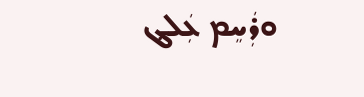ܘܪܲܚܸܡ ܥܲܠܔ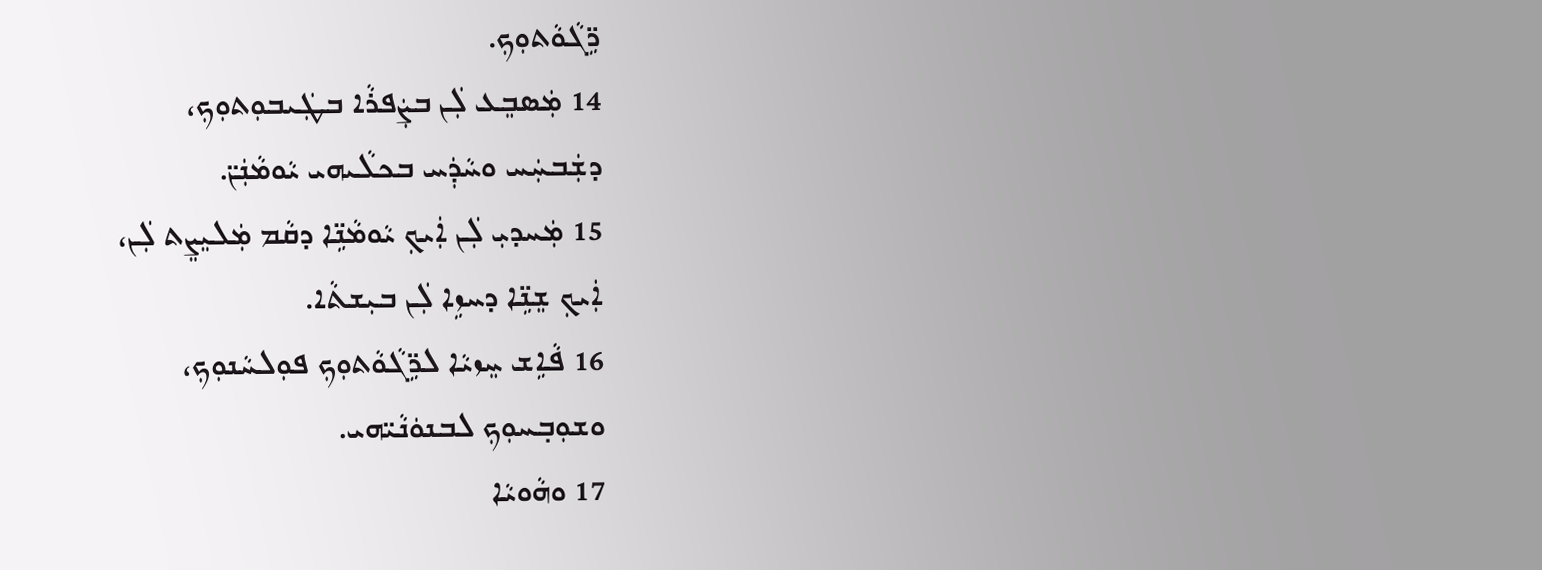ܪܹ̈ܓܵܘܵܬܘܼܟ݂.
14 ܡܲܣܒܸܥ ܠܲܢ ܒܨܲܦܪܵܐ ܒܛܲܝܒܘܼܬܘܼܟ݂،
ܕܫܲܒܚܲܚ ܘܚܵܕܲܚ ܒܟܠܵܝܗ‌ܝ ܝܵܘܡܵܢܲܢ̈.
15 ܡܲܚܕܝܼ ܠܲܢ ܐܲܝܟ݂ ܝܵܘܡܵܢܹ̈ܐ ܕܩܵܡ ܡܲܠܝܸܨܸܬ ܠܲܢ،
ܐܲܝܟ݂ ܫܸܢܹ̈ܐ ܕܚܙܹܐ ܠܲܢ ܒܝܼܫܬܵ‌ܐ.
16 ܦܵܐܹܫ ܚܸܙܝܵܐ ܠܪܹ̈ܓܵܘܵܬܘܼܟ݂ ܦܘܼܠܚܵܢܘܼܟ݂،
ܘܫܘܼܒ݂ܚܘܼܟ݂ ܠܒܢܘܿܢܵܝ̈ܗ‌ܝ.
17 ܘܗܵܘܝܵܐ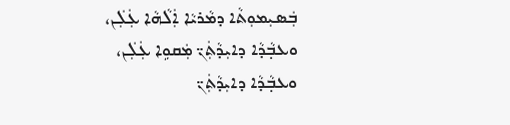ܒܲܣܝܼܡܘܼܬܵ‌ܐ ܕܡܵܪܝܵܐ ܐܲܠܵܗܵܐ ܥܲܠܲܢ،
ܘܥܒ݂ܵܕܵܐ ܕܐܝܼܕܵܬܲܢ̈ ܡܲܩܘܹܐ ܥܲܠܲܢ،
ܘܥܒ݂ܵܕܵܐ ܕܐܝܼܕܵܬܲܢ̈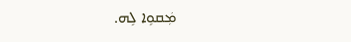ܡܲܩܘܹܐ ܠܹܗ.